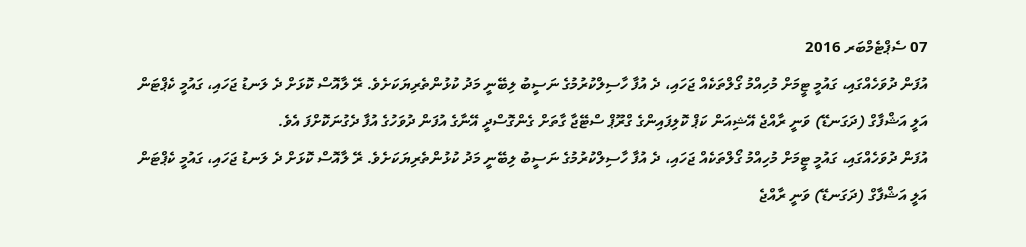07 ސެޕްޓެމްބަރ 2016
އުފަން ދުވަހެއްގައި، ގައުމީ ޓީމަށް މުހިއްމު ގޯލްތަކެއް ޖަހައި، ދެ އުފާ ހާސިލްކުރުމުގެ ނަސީބު ލިބޭނީ މަދު ކުޅުންތެރިޔަކަށެވެ. ރޭ ލާއޮސް ކޮޅަށް ދެ ލަނޑު ޖަހައި، ގައުމީ ކެޕްޓަން އަލީ އަޝްފާގް (ދަގަނޑޭ) ވަނީ ރާއްޖެ އޭޝިއަން ކަޕް ކޮލިފައިންގެ ގްރޫޕް ސްޓޭޖާ ގާތަށް ގެންގޮސްދީ އޭނާގެ އުފަން ދުވަހުގެ އުފާ ދެގުނަކޮށްފަ އެވެ.
އުފަން ދުވަހެއްގައި، ގައުމީ ޓީމަށް މުހިއްމު ގޯލްތަކެއް ޖަހައި، ދެ އުފާ ހާސިލްކުރުމުގެ ނަސީބު ލިބޭނީ މަދު ކުޅުންތެރިޔަކަށެވެ. ރޭ ލާއޮސް ކޮޅަށް ދެ ލަނޑު ޖަހައި، ގައުމީ ކެޕްޓަން އަލީ އަޝްފާގް (ދަގަނޑޭ) ވަނީ ރާއްޖެ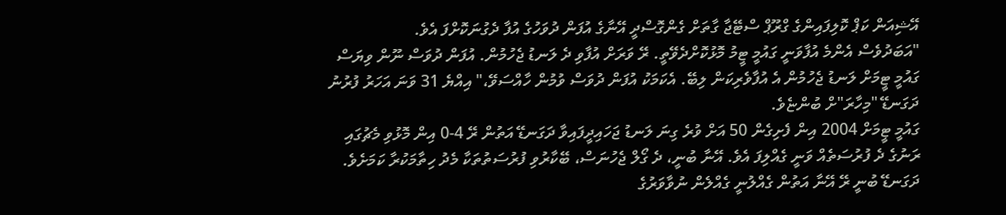އޭޝިއަން ކަޕް ކޮލިފައިންގެ ގްރޫޕް ސްޓޭޖާ ގާތަށް ގެންގޮސްދީ އޭނާގެ އުފަން ދުވަހުގެ އުފާ ދެގުނަކޮށްފަ އެވެ.
"އަބަދުވެސް އެންމެ އުފާވަނީ ގައުމީ ޓީމު މޮޅުކޮށްދެވޭތީ. ރޭ ވަރަށް އުފާވި ދެ ލަނޑު ޖެހުމުން. އުފަން ދުވަސް ނޫން ވިޔަސް ގައުމީ ޓީމަށް ލަނޑު ޖެހުމުން އެ އުފާވެރިކަން ލިބޭ. އެކަމަކު އުފަން ދުވަސް ވުމުން ހާއްސަވޭ،" އިއްޔެ 31 ވަނަ އަހަރު ފުރުނު ދަގަނޑޭ "މިހާރަ"ށް ބުންޏެވެ.
ގައުމީ ޓީމަށް 2004 އިން ފެށިގެން 50 އަށް ވުރެ ގިނަ ލަނޑު ޖަހައިދީފައިވާ ދަގަނޑޭ އަތުން ރޭ 4-0 އިން މޮޅުވި މެޗުގައި ރަނުގެ ދެ ފުރުސަތެއް ވަނީ ގެއްލިފަ އެވެ. އޭނާ ބުނީ، ދެ ގޯލް ޖެހުނަސް، ބޭކާރުވި ފުރުސަތުތަކާ މެދު ހިތާމަކުރާ ކަމަށެވެ. ދަގަނޑޭ ބުނީ ރޭ އޭނާ އަތުން ގެއްލުނީ ގެއްލެން ނުވާވަރުގެ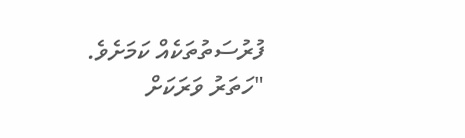ފުރުސަތުތަކެއް ކަމަށެވެ.
"ހަތަރު ވަރަކަށް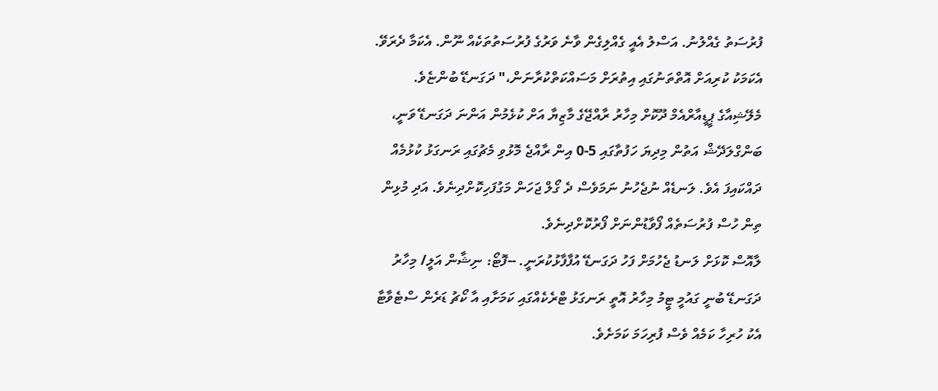ފުރުސަތު ގެއްލުނު. އަސްލު އެއީ ގެއްލިގެން ވާނެ ވަރުގެ ފުރުސަތުތަކެއް ނޫން. އެކަމާ ދެރަވޭ. އެކަމަކު ކުރިއަށް އޮތްތަނުގައި އިތުރަށް މަސައްކަތްކުރާނަން،" ދަގަނޑޭ ބުންޏެވެ.
މެލޭޝިއާގެ ޕީޑީއާރްއެމް ދޫކޮށް މިހާރު ރާއްޖޭގެ މާޒިޔާ އަށް ކުޅެމުން އަންނަ ދަގަނޑޭ ވަނީ، ބަންގްލަދޭޝް އަތުން މިދިޔަ ހަފުތާގައި 5-0 އިން ރާއްޖެ މޮޅުވި މެޗުގައި ރަނގަޅު ކުޅުމެއް ދައްކައިފަ އެވެ. ލަނޑެއް ނުޖެހުނު ނަމަވެސް ދެ ގޯލް ޖަހަން މަގުފަހިކޮށްދިނެވެ. އަދި މުޅިން ތިން ހުސް ފުރުސަތެއް ފޯވާޑުންނަށް ފޯރުކޮށްދިނެވެ.
ލާއޮސް ކޮޅަށް ލަނޑު ޖެހުމަށް ފަހު ދަގަނޑޭ އުފާފާޅުކުރަނީ. --ފޮޓޯ: ނިޝާން އަލީ/ މިހާރު
ދަގަނޑޭ ބުނީ ގައުމީ ޓީމު މިހާރު އޮތީ ރަނގަޅު ޓްރެކެއްގައި ކަމަށާއި އާ ކޯޗު ޑަރެން ސްޓެވާޓާ އެކު ހުރިހާ ކަމެއް ވެސް ފުރިހަމަ ކަމަށެވެ.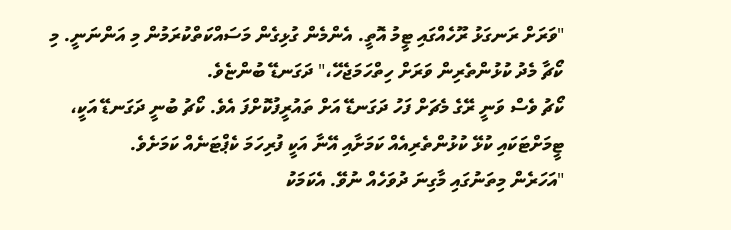"ވަރަށް ރަނގަޅު ރޫހެއްގައި ޓީމު އޮތީ. އެންމެން ގުޅިގެން މަސައްކަތްކުރަމުން މި އަންނަނީ. މި ކޯޗާ މެދު ކުޅުންތެރިން ވަރަށް ހިތްހަމަޖެހޭ،" ދަގަނޑޭ ބުންޏެވެ.
ކޯޗު ވެސް ވަނީ ރޭގެ މެޗަށް ފަހު ދަގަނޑޭ އަށް ތައުރީފުކޮށްފަ އެވެ. ކޯޗު ބުނީ ދަގަނޑޭ އަކީ، ޓީމަށްޓަކައި ކުޅޭ ކުޅުންތެރިއެއް ކަމަށާއި އޭނާ އަކީ ފުރިހަމަ ކެޕްޓަނެއް ކަމަށެވެ.
"އަހަރެން މިތަނުގައި މާގިނަ ދުވަހެއް ނުވޭ. އެކަމަކު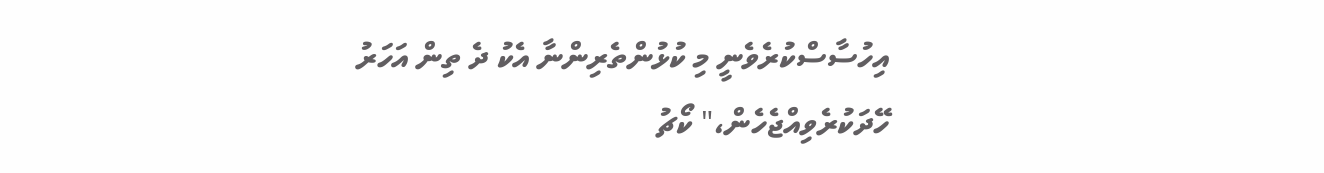އިހުސާސްކުރެވެނީ މި ކުޅުންތެރިންނާ އެކު ދެ ތިން އަހަރު ހޭދަކުރެވިއްޖެހެން،" ކޯޗު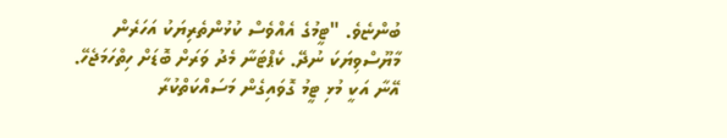ބުންޏެވެ. "ޓީމުގެ އެއްވެސް ކުޅުންތެރިޔަކު އަހަރެން މާޔޫސްވިޔަކަ ނުދޭ. ކެޕްޓަނާ މެދު ވަރަށް ބޮޑަށް ހިތްހަމަޖެހޭ. އޭނާ އަކީ މުޅި ޓީމު ގޮވައިގެން މަސައްކަތްކުރާ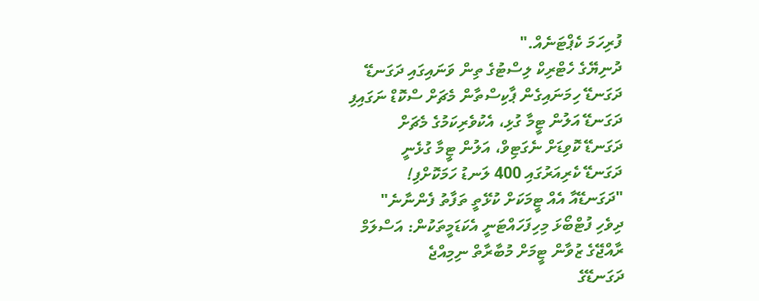ފުރިހަމަ ކެޕްޓަނެއް."
ދުނިޔޭގެ ހެޓްރިކް ލިސްޓުގެ ތިން ވަނައިގައި ދަގަނޑޭ
ދަގަނޑޭ ހިމަނައިގެން ޕާކިސްތާން މެޗަށް ސްކޮޑް ނަގައިފި
ދަގަނޑޭ އަލުން ޓީމާ ގުޅި، އެކުވެރިކަމުގެ މެޗަށް
ދަގަނޑޭ ކޮވިޑަށް ނެގަޓިވް، އަލުން ޓީމާ ގުޅެނީ
ދަގަނޑޭ ކެރިއަރުގައި 400 ލަނޑު ހަމަކޮށްފި!
"ދަގަނޑޭއާ އެއް ޓީމަކަށް ކުޅޭތީ ތަފާތު ފެންނާނެ"
ދިވެހި ފުޓްބޯޅަ މިހިފަހައްޓަނީ އެކަޑަމީތަކުން: އަސްލަމް
ރާއްޖޭގެ ޒުވާން ޓީމަށް މުބާރާތް ނިމިއްޖެ
ދަގަނޑޭގެ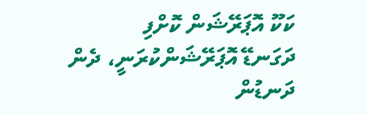ކަކޫ އޮޕަރޭޝަން ކޮށްފި
ދަގަނޑޭ އޮޕަރޭޝަންކުރަނީ، ދެން ދަނޑުން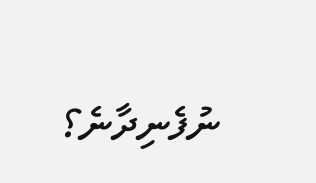ނުފެނިދާނެ؟